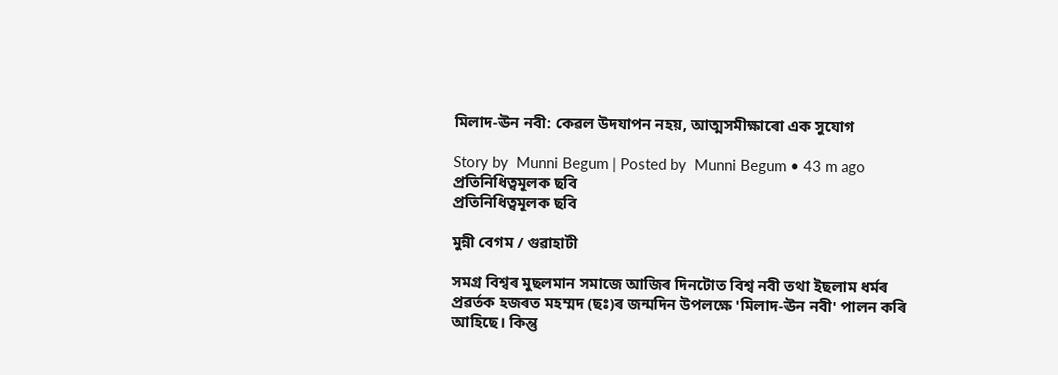মিলাদ-ঊন নবী: কেৱল উদযাপন নহয়, আত্মসমীক্ষাৰো এক সুযোগ

Story by  Munni Begum | Posted by  Munni Begum • 43 m ago
প্ৰতিনিধিত্বমূলক ছবি
প্ৰতিনিধিত্বমূলক ছবি

মুন্নী বেগম / গুৱাহাটী

সমগ্ৰ বিশ্বৰ মুছলমান সমাজে আজিৰ দিনটোত বিশ্ব নবী তথা ইছলাম ধৰ্মৰ প্ৰৱৰ্তক হজৰত মহম্মদ (ছঃ)ৰ জন্মদিন উপলক্ষে 'মিলাদ-ঊন নবী' পালন কৰি আহিছে। কিন্তু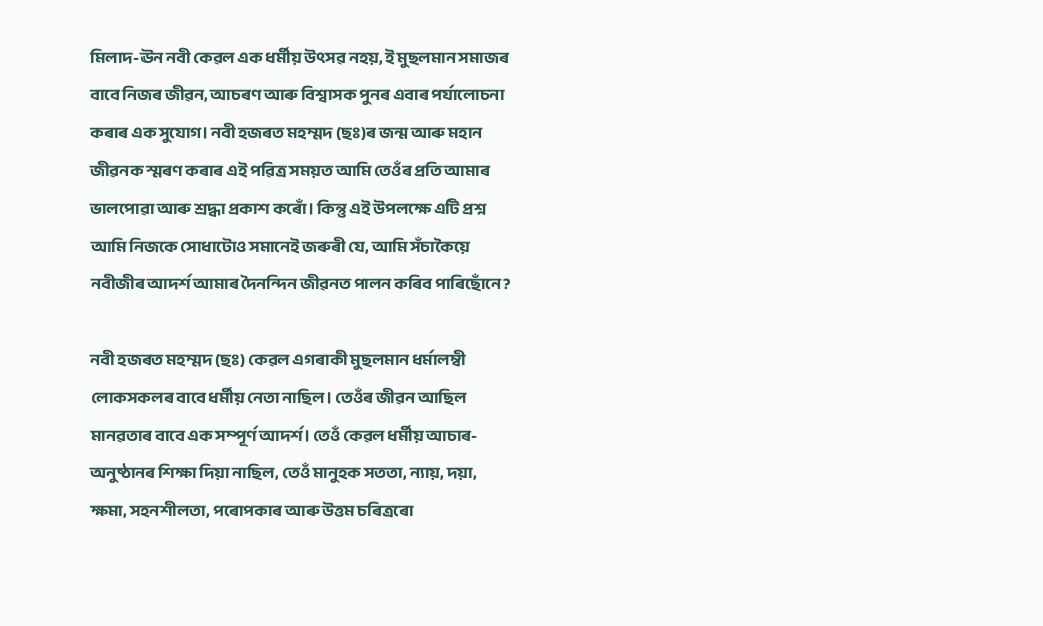মিলাদ-ঊন নবী কেৱল এক ধৰ্মীয় উৎসৱ নহয়, ই মুছলমান সমাজৰ বাবে নিজৰ জীৱন, আচৰণ আৰু বিশ্বাসক পুনৰ এবাৰ পৰ্যালোচনা কৰাৰ এক সুযোগ। নবী হজৰত মহম্মদ (ছঃ)ৰ জন্ম আৰু মহান জীৱনক স্মৰণ কৰাৰ এই পৱিত্ৰ সময়ত আমি তেওঁৰ প্ৰতি আমাৰ ভালপোৱা আৰু শ্ৰদ্ধা প্ৰকাশ কৰোঁ। কিন্তু এই উপলক্ষে এটি প্ৰশ্ন আমি নিজকে সোধাটোও সমানেই জৰুৰী যে, আমি সঁচাকৈয়ে নবীজীৰ আদৰ্শ আমাৰ দৈনন্দিন জীৱনত পালন কৰিব পাৰিছোঁনে?

নবী হজৰত মহম্মদ (ছঃ) কেৱল এগৰাকী মুছলমান ধৰ্মালম্বী লোকসকলৰ বাবে ধৰ্মীয় নেতা নাছিল। তেওঁৰ জীৱন আছিল মানৱতাৰ বাবে এক সম্পূৰ্ণ আদৰ্শ। তেওঁ কেৱল ধৰ্মীয় আচাৰ-অনুষ্ঠানৰ শিক্ষা দিয়া নাছিল, তেওঁ মানুহক সততা, ন্যায়, দয়া, ক্ষমা, সহনশীলতা, পৰোপকাৰ আৰু উত্তম চৰিত্ৰৰো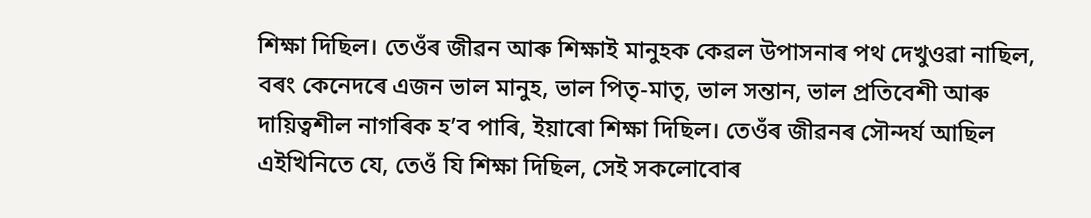শিক্ষা দিছিল। তেওঁৰ জীৱন আৰু শিক্ষাই মানুহক কেৱল উপাসনাৰ পথ দেখুওৱা নাছিল, বৰং কেনেদৰে এজন ভাল মানুহ, ভাল পিতৃ-মাতৃ, ভাল সন্তান, ভাল প্ৰতিবেশী আৰু দায়িত্বশীল নাগৰিক হ’ব পাৰি, ইয়াৰো শিক্ষা দিছিল। তেওঁৰ জীৱনৰ সৌন্দৰ্য আছিল এইখিনিতে যে, তেওঁ যি শিক্ষা দিছিল, সেই সকলোবোৰ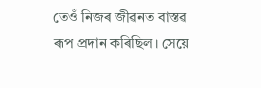তেওঁ নিজৰ জীৱনত বাস্তৱ ৰূপ প্ৰদান কৰিছিল। সেয়ে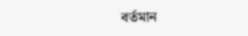বৰ্তমান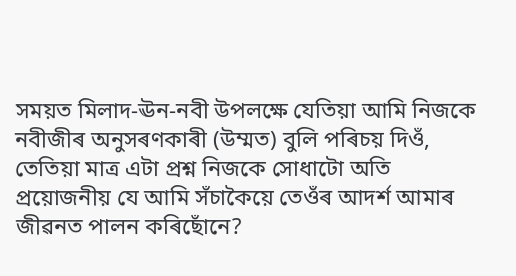সময়ত মিলাদ-ঊন-নবী উপলক্ষে যেতিয়া আমি নিজকে নবীজীৰ অনুসৰণকাৰী (উম্মত) বুলি পৰিচয় দিওঁ, তেতিয়া মাত্ৰ এটা প্ৰশ্ন নিজকে সোধাটো অতি প্ৰয়োজনীয় যে আমি সঁচাকৈয়ে তেওঁৰ আদৰ্শ আমাৰ জীৱনত পালন কৰিছোঁনে?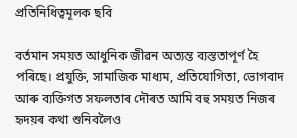প্ৰতিনিধিত্বমূলক ছবি

বৰ্তমান সময়ত আধুনিক জীৱন অত্যন্ত ব্যস্ততাপূৰ্ণ হৈ পৰিছে। প্ৰযুক্তি, সামাজিক মাধ্যম, প্ৰতিযোগিতা, ভোগবাদ আৰু ব্যক্তিগত সফলতাৰ দৌৰত আমি বহু সময়ত নিজৰ হৃদয়ৰ কথা শুনিবলৈও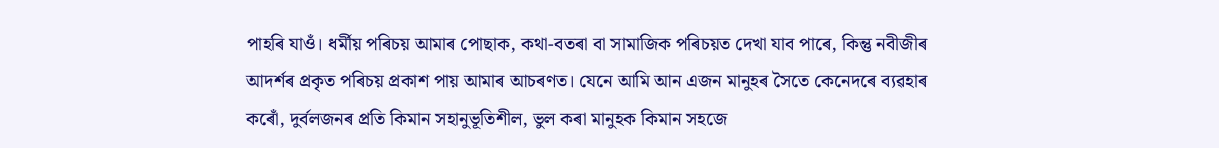পাহৰি যাওঁ। ধৰ্মীয় পৰিচয় আমাৰ পোছাক, কথা-বতৰা বা সামাজিক পৰিচয়ত দেখা যাব পাৰে, কিন্তু নবীজীৰ আদৰ্শৰ প্ৰকৃত পৰিচয় প্ৰকাশ পায় আমাৰ আচৰণত। যেনে আমি আন এজন মানুহৰ সৈতে কেনেদৰে ব্যৱহাৰ কৰোঁ, দুৰ্বলজনৰ প্ৰতি কিমান সহানুভূতিশীল, ভুল কৰা মানুহক কিমান সহজে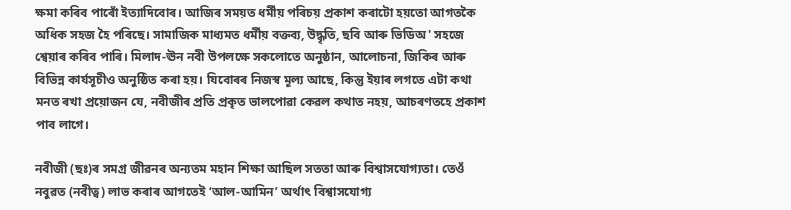ক্ষমা কৰিব পাৰোঁ ইত্যাদিবোৰ। আজিৰ সময়ত ধৰ্মীয় পৰিচয় প্ৰকাশ কৰাটো হয়তো আগতকৈ অধিক সহজ হৈ পৰিছে। সামাজিক মাধ্যমত ধৰ্মীয় বক্তব্য, উদ্ধৃতি, ছবি আৰু ভিডিঅ' সহজে শ্বেয়াৰ কৰিব পাৰি। মিলাদ-ঊন নবী উপলক্ষে সকলোতে অনুষ্ঠান, আলোচনা, জিকিৰ আৰু বিভিন্ন কাৰ্যসূচীও অনুষ্ঠিত কৰা হয়। যিবোৰৰ নিজস্ব মূল্য আছে, কিন্তু ইয়াৰ লগতে এটা কথা মনত ৰখা প্ৰয়োজন যে, নবীজীৰ প্ৰতি প্ৰকৃত ভালপোৱা কেৱল কথাত নহয়, আচৰণতহে প্ৰকাশ পাব লাগে।

নবীজী (ছঃ)ৰ সমগ্ৰ জীৱনৰ অন্যতম মহান শিক্ষা আছিল সততা আৰু বিশ্বাসযোগ্যতা। তেওঁ নবুৱত (নবীত্ব) লাভ কৰাৰ আগতেই ‘আল-আমিন’ অৰ্থাৎ বিশ্বাসযোগ্য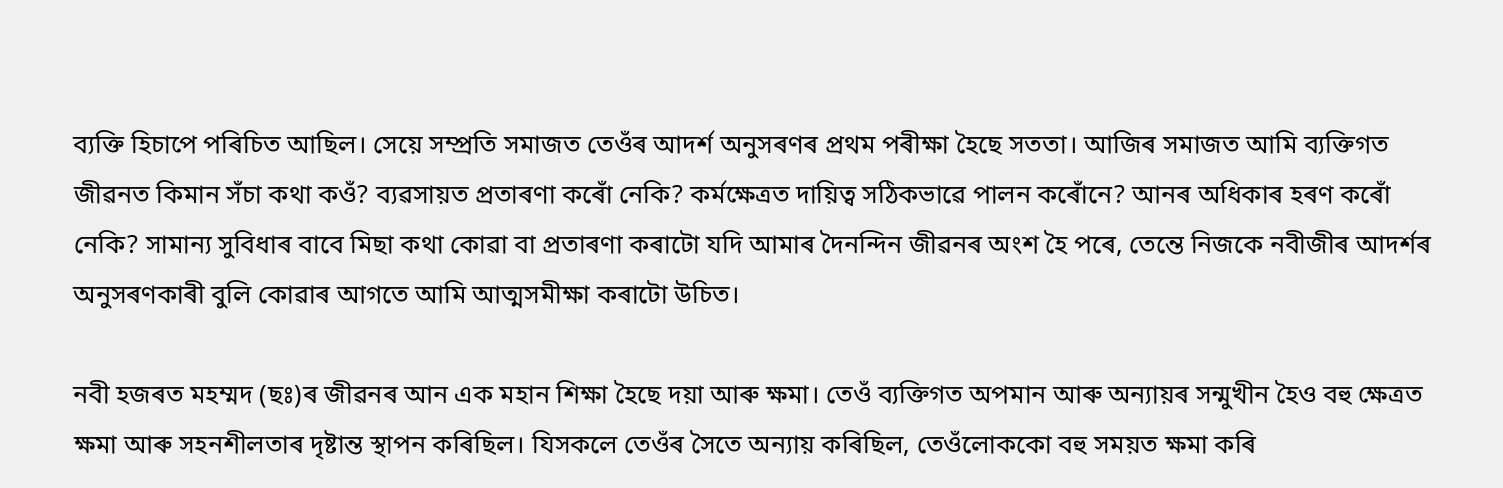ব্যক্তি হিচাপে পৰিচিত আছিল। সেয়ে সম্প্ৰতি সমাজত তেওঁৰ আদৰ্শ অনুসৰণৰ প্ৰথম পৰীক্ষা হৈছে সততা। আজিৰ সমাজত আমি ব্যক্তিগত জীৱনত কিমান সঁচা কথা কওঁ? ব্যৱসায়ত প্ৰতাৰণা কৰোঁ নেকি? কৰ্মক্ষেত্ৰত দায়িত্ব সঠিকভাৱে পালন কৰোঁনে? আনৰ অধিকাৰ হৰণ কৰোঁ নেকি? সামান্য সুবিধাৰ বাবে মিছা কথা কোৱা বা প্ৰতাৰণা কৰাটো যদি আমাৰ দৈনন্দিন জীৱনৰ অংশ হৈ পৰে, তেন্তে নিজকে নবীজীৰ আদৰ্শৰ অনুসৰণকাৰী বুলি কোৱাৰ আগতে আমি আত্মসমীক্ষা কৰাটো উচিত।

নবী হজৰত মহম্মদ (ছঃ)ৰ জীৱনৰ আন এক মহান শিক্ষা হৈছে দয়া আৰু ক্ষমা। তেওঁ ব্যক্তিগত অপমান আৰু অন্যায়ৰ সন্মুখীন হৈও বহু ক্ষেত্ৰত ক্ষমা আৰু সহনশীলতাৰ দৃষ্টান্ত স্থাপন কৰিছিল। যিসকলে তেওঁৰ সৈতে অন্যায় কৰিছিল, তেওঁলোককো বহু সময়ত ক্ষমা কৰি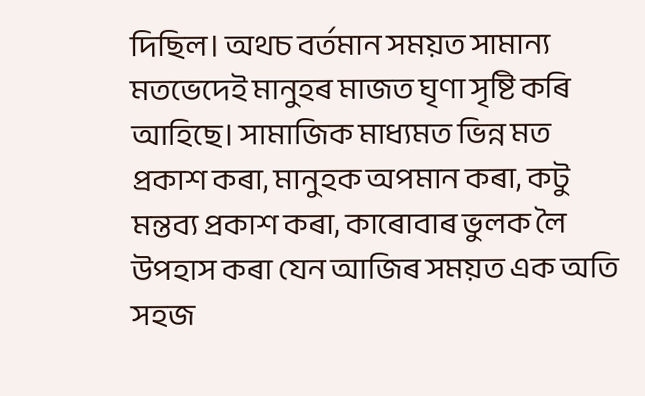দিছিল। অথচ বৰ্তমান সময়ত সামান্য মতভেদেই মানুহৰ মাজত ঘৃণা সৃষ্টি কৰি আহিছে। সামাজিক মাধ্যমত ভিন্ন মত প্ৰকাশ কৰা, মানুহক অপমান কৰা, কটু মন্তব্য প্ৰকাশ কৰা, কাৰোবাৰ ভুলক লৈ উপহাস কৰা যেন আজিৰ সময়ত এক অতি সহজ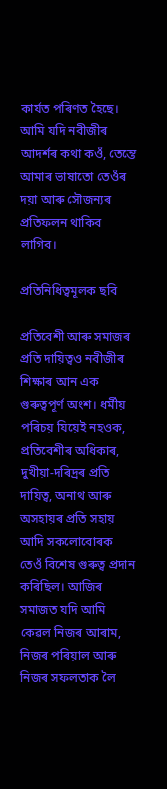কাৰ্যত পৰিণত হৈছে। আমি যদি নবীজীৰ আদৰ্শৰ কথা কওঁ, তেন্তে আমাৰ ভাষাতো তেওঁৰ দয়া আৰু সৌজন্যৰ প্ৰতিফলন থাকিব লাগিব।

প্ৰতিনিধিত্বমূলক ছবি

প্ৰতিবেশী আৰু সমাজৰ প্ৰতি দায়িত্বও নবীজীৰ শিক্ষাৰ আন এক গুৰুত্বপূৰ্ণ অংশ। ধৰ্মীয় পৰিচয় যিয়েই নহওক, প্ৰতিবেশীৰ অধিকাৰ, দুখীয়া-দৰিদ্ৰৰ প্ৰতি দায়িত্ব, অনাথ আৰু অসহায়ৰ প্ৰতি সহায় আদি সকলোবোৰক তেওঁ বিশেষ গুৰুত্ব প্ৰদান কৰিছিল। আজিৰ সমাজত যদি আমি কেৱল নিজৰ আৰাম, নিজৰ পৰিয়াল আৰু নিজৰ সফলতাক লৈ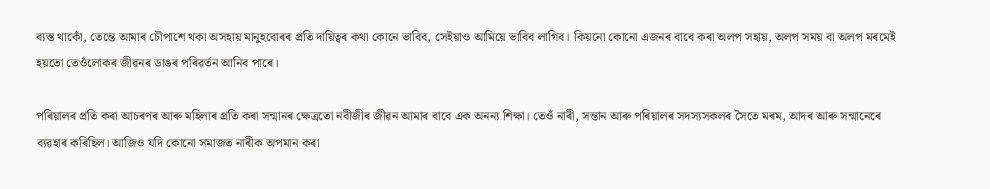ব্যস্ত থাকোঁ, তেন্তে আমাৰ চৌপাশে থকা অসহায় মানুহবোৰৰ প্ৰতি দায়িত্বৰ কথা কোনে ভাবিব, সেইয়াও আমিয়ে ভাবিব লাগিব। কিয়নো কোনো এজনৰ বাবে কৰা অলপ সহায়, অলপ সময় বা অলপ মৰমেই হয়তো তেওঁলোকৰ জীৱনৰ ডাঙৰ পৰিৱৰ্তন আনিব পাৰে।

পৰিয়ালৰ প্ৰতি কৰা আচৰণৰ আৰু মহিলাৰ প্ৰতি কৰা সন্মানৰ ক্ষেত্ৰতো নবীজীৰ জীৱন আমাৰ বাবে এক অনন্য শিক্ষা। তেওঁ নাৰী, সন্তান আৰু পৰিয়ালৰ সদস্যসকলৰ সৈতে মৰম, আদৰ আৰু সন্মানেৰে ব্যৱহাৰ কৰিছিল। আজিও যদি কোনো সমাজত নাৰীক অপমান কৰা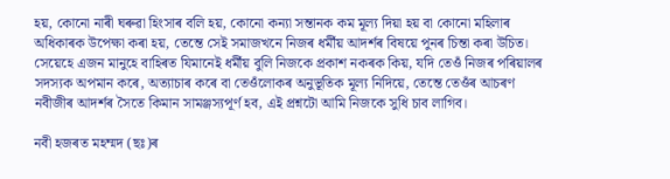হয়, কোনো নাৰী ঘৰুৱা হিংসাৰ বলি হয়, কোনো কন্যা সন্তানক কম মূল্য দিয়া হয় বা কোনো মহিলাৰ অধিকাৰক উপেক্ষা কৰা হয়, তেন্তে সেই সমাজখনে নিজৰ ধৰ্মীয় আদৰ্শৰ বিষয়ে পুনৰ চিন্তা কৰা উচিত। সেয়েহে এজন মানুহে বাহিৰত যিমানেই ধৰ্মীয় বুলি নিজকে প্ৰকাশ নকৰক কিয়, যদি তেওঁ নিজৰ পৰিয়ালৰ সদস্যক অপমান কৰে, অত্যাচাৰ কৰে বা তেওঁলোকৰ অনুভূতিক মূল্য নিদিয়ে, তেন্তে তেওঁৰ আচৰণ নবীজীৰ আদৰ্শৰ সৈতে কিমান সামঞ্জস্যপূৰ্ণ হব, এই প্ৰশ্নটো আমি নিজকে সুধি চাব লাগিব।

নবী হজৰত মহম্মদ (ছঃ)ৰ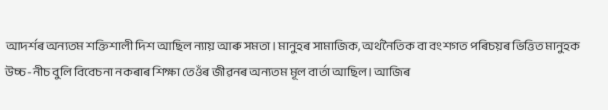আদৰ্শৰ অন্যতম শক্তিশালী দিশ আছিল ন্যায় আৰু সমতা। মানুহৰ সামাজিক, অৰ্থনৈতিক বা বংশগত পৰিচয়ৰ ভিত্তিত মানুহক উচ্চ-নীচ বুলি বিবেচনা নকৰাৰ শিক্ষা তেওঁৰ জীৱনৰ অন্যতম মূল বাৰ্তা আছিল। আজিৰ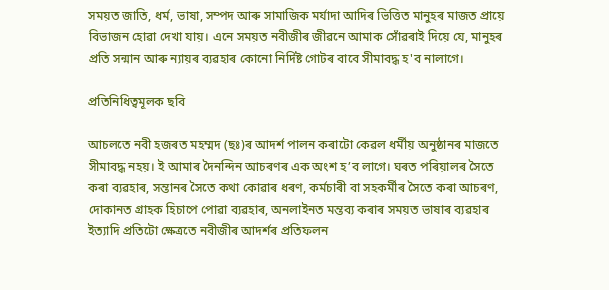সময়ত জাতি, ধৰ্ম, ভাষা, সম্পদ আৰু সামাজিক মৰ্যাদা আদিৰ ভিত্তিত মানুহৰ মাজত প্ৰায়ে বিভাজন হোৱা দেখা যায়। এনে সময়ত নবীজীৰ জীৱনে আমাক সোঁৱৰাই দিয়ে যে, মানুহৰ প্ৰতি সন্মান আৰু ন্যায়ৰ ব্যৱহাৰ কোনো নিৰ্দিষ্ট গোটৰ বাবে সীমাবদ্ধ হ'ব নালাগে।

প্ৰতিনিধিত্বমূলক ছবি

আচলতে নবী হজৰত মহম্মদ (ছঃ)ৰ আদৰ্শ পালন কৰাটো কেৱল ধৰ্মীয় অনুষ্ঠানৰ মাজতে সীমাবদ্ধ নহয়। ই আমাৰ দৈনন্দিন আচৰণৰ এক অংশ হ’ব লাগে। ঘৰত পৰিয়ালৰ সৈতে কৰা ব্যৱহাৰ, সন্তানৰ সৈতে কথা কোৱাৰ ধৰণ, কৰ্মচাৰী বা সহকৰ্মীৰ সৈতে কৰা আচৰণ, দোকানত গ্ৰাহক হিচাপে পোৱা ব্যৱহাৰ, অনলাইনত মন্তব্য কৰাৰ সময়ত ভাষাৰ ব্যৱহাৰ ইত্যাদি প্ৰতিটো ক্ষেত্ৰতে নবীজীৰ আদৰ্শৰ প্ৰতিফলন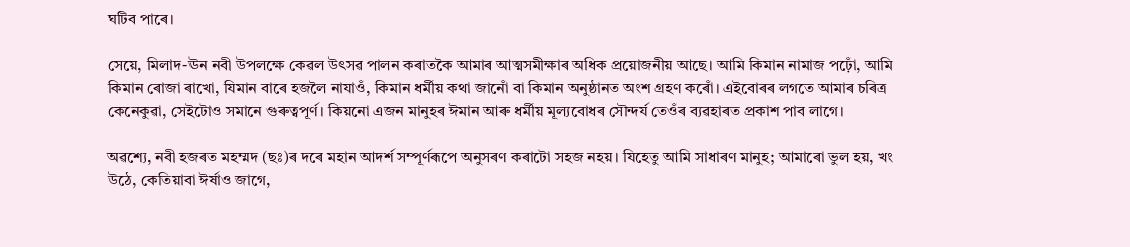ঘটিব পাৰে।

সেয়ে, মিলাদ-ঊন নবী উপলক্ষে কেৱল উৎসৱ পালন কৰাতকৈ আমাৰ আত্মসমীক্ষাৰ অধিক প্ৰয়োজনীয় আছে। আমি কিমান নামাজ পঢ়োঁ, আমি কিমান ৰোজা ৰাখো, যিমান বাৰে হজলৈ নাযাওঁ, কিমান ধৰ্মীয় কথা জানোঁ বা কিমান অনুষ্ঠানত অংশ গ্ৰহণ কৰোঁ। এইবোৰৰ লগতে আমাৰ চৰিত্ৰ কেনেকুৱা, সেইটোও সমানে গুৰুত্বপূৰ্ণ। কিয়নো এজন মানুহৰ ঈমান আৰু ধৰ্মীয় মূল্যবোধৰ সৌন্দৰ্য তেওঁৰ ব্যৱহাৰত প্ৰকাশ পাব লাগে।

অৱশ্যে, নবী হজৰত মহম্মদ (ছঃ)ৰ দৰে মহান আদৰ্শ সম্পূৰ্ণৰূপে অনুসৰণ কৰাটো সহজ নহয়। যিহেতু আমি সাধাৰণ মানুহ; আমাৰো ভুল হয়, খং উঠে, কেতিয়াবা ঈৰ্ষাও জাগে,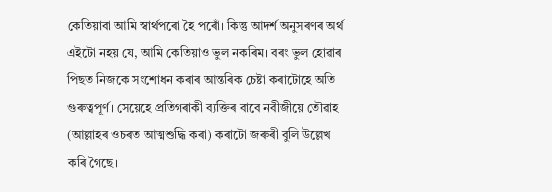কেতিয়াবা আমি স্বাৰ্থপৰো হৈ পৰোঁ। কিন্তু আদৰ্শ অনুসৰণৰ অৰ্থ এইটো নহয় যে, আমি কেতিয়াও ভুল নকৰিম। বৰং ভুল হোৱাৰ পিছত নিজকে সংশোধন কৰাৰ আন্তৰিক চেষ্টা কৰাটোহে অতি গুৰুত্বপূৰ্ণ। সেয়েহে প্ৰতিগৰাকী ব্যক্তিৰ বাবে নবীজীয়ে তৌৱাহ (আল্লাহৰ ওচৰত আত্মশুদ্ধি কৰা) কৰাটো জৰুৰী বুলি উল্লেখ কৰি গৈছে।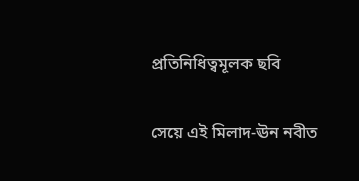প্ৰতিনিধিত্বমূলক ছবি

সেয়ে এই মিলাদ-ঊন নবীত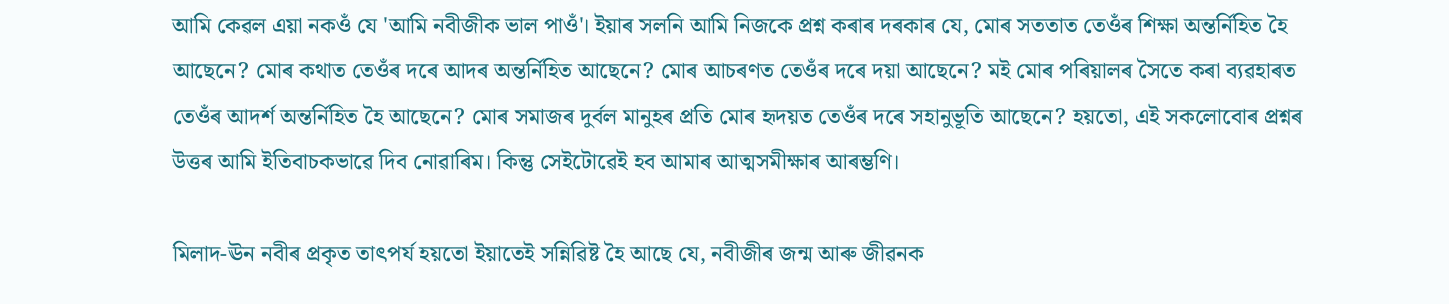আমি কেৱল এয়া নকওঁ যে 'আমি নবীজীক ভাল পাওঁ'। ইয়াৰ সলনি আমি নিজকে প্ৰশ্ন কৰাৰ দৰকাৰ যে, মোৰ সততাত তেওঁৰ শিক্ষা অন্তৰ্নিহিত হৈ আছেনে? মোৰ কথাত তেওঁৰ দৰে আদৰ অন্তৰ্নিহিত আছেনে? মোৰ আচৰণত তেওঁৰ দৰে দয়া আছেনে? মই মোৰ পৰিয়ালৰ সৈতে কৰা ব্যৱহাৰত তেওঁৰ আদৰ্শ অন্তৰ্নিহিত হৈ আছেনে? মোৰ সমাজৰ দুৰ্বল মানুহৰ প্ৰতি মোৰ হৃদয়ত তেওঁৰ দৰে সহানুভূতি আছেনে? হয়তো, এই সকলোবোৰ প্ৰশ্নৰ  উত্তৰ আমি ইতিবাচকভাৱে দিব নোৱাৰিম। কিন্তু সেইটোৱেই হব আমাৰ আত্মসমীক্ষাৰ আৰম্ভণি।

মিলাদ-ঊন নবীৰ প্ৰকৃত তাৎপৰ্য হয়তো ইয়াতেই সন্নিৱিষ্ট হৈ আছে যে, নবীজীৰ জন্ম আৰু জীৱনক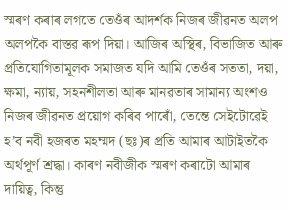স্মৰণ কৰাৰ লগতে তেওঁৰ আদৰ্শক নিজৰ জীৱনত অলপ অলপকৈ বাস্তৱ ৰূপ দিয়া। আজিৰ অস্থিৰ, বিভাজিত আৰু প্ৰতিযোগিতামূলক সমাজত যদি আমি তেওঁৰ সততা, দয়া, ক্ষমা, ন্যায়, সহনশীলতা আৰু মানৱতাৰ সামান্য অংশও নিজৰ জীৱনত প্ৰয়োগ কৰিব পাৰোঁ, তেন্তে সেইটোৱেই হ’ব নবী হজৰত মহম্মদ (ছঃ)ৰ প্ৰতি আমাৰ আটাইতকৈ অৰ্থপূৰ্ণ শ্ৰদ্ধা। কাৰণ নবীজীক স্মৰণ কৰাটো আমাৰ দায়িত্ব, কিন্তু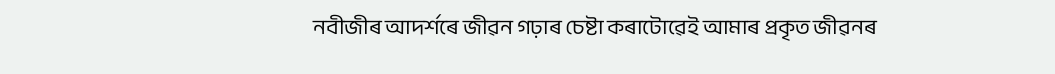নবীজীৰ আদৰ্শৰে জীৱন গঢ়াৰ চেষ্টা কৰাটোৱেই আমাৰ প্ৰকৃত জীৱনৰ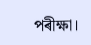পৰীক্ষা।